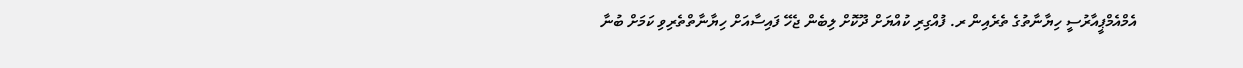އެމްއެމްޕީއާރުސީ ހިޔާނާތުގެ ތެރެއިން ރ. ފުއްގިރި ކުއްޔަށް ދޫކޮށް ލިބެން ޖެހޭ ފައިސާއަށް ހިޔާނާތްތެރިވި ކަމަށް ބުނާ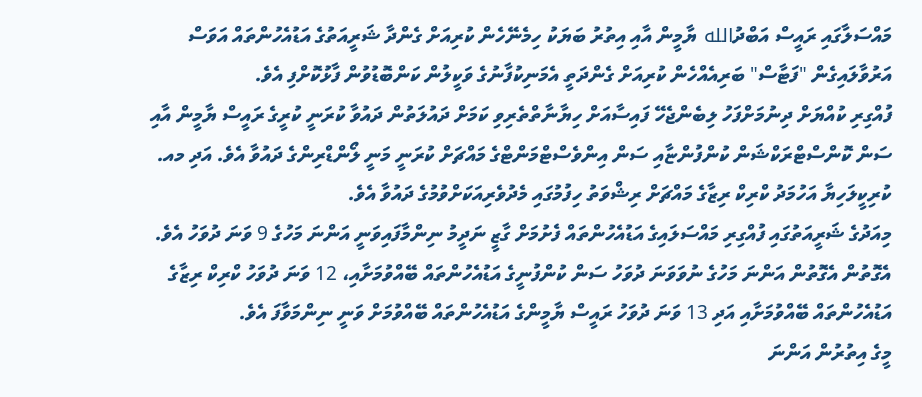މައްސަލާގައި ރައީސް އަބްދުالله ޔާމީން އާއި އިތުރު ބަޔަކު ހިމެނޭހެން ކުރިއަށް ގެންދާ ޝަރީއަތުގެ އަޑުއެހުންތައް އަވަސް އަރުވާލައިގެން "ފަޓާސް" ބަރިއެއްހެން ކުރިއަށް ގެންދަތީ އެމަނިކުފާނުގެ ވަކީލުން ކަންބޮޑުވުން ފާޅުކޮށްފި އެވެ.
ފުއްގިރި ކުއްޔަށް ދިނުމަށްފަހު ލިބެންޖެހޭ ފައިސާއަށް ހިޔާނާތްތެރިވި ކަމަށް ދައުލަތުން ދައުވާ ކުރަނީ ކުރީގެ ރައީސް ޔާމީން އާއި ސަން ކޮންސްޓްރަކްޝަން ކުންފުންޏާއި ސަން އިންވެސްޓްމަންޓްގެ މައްޗަށް ކުރަނީ މަނީ ލޯންޑްރިންގެ ދައުވާ އެވެ. އަދި މއ. ކުރިކީލަހިޔާ އަހުމަދު ކްރިކް ރިޒާގެ މައްޗަށް ރިޝްވަތު ހިފުމުގައި މެދުވެރިއަކަށްވުމުގެ ދައުވާ އެވެ.
މިއަދުގެ ޝަރީއަތުގައި ފުއްގިރި މައްސަލައިގެ އަޑުއެހުންތައް ފެށުމަށް ގާޒީ ނަދީމު ނިންމާފައިވަނީ އަންނަ މަހުގެ 9 ވަނަ ދުވަހު އެވެ. އެގޮތުން އެގޮތުން އަންނަ މަހުގެ ނުވަވަނަ ދުވަހު ސަން ކުންފުނީގެ އަޑުއެހުންތައް ބޭއްވުމަށާއި، 12 ވަނަ ދުވަހު ކްރިކް ރިޒާގެ އަޑުއެހުންތައް ބޭއްވުމަށާއި އަދި 13 ވަނަ ދުވަހު ރައީސް ޔާމީންގެ އަޑުއެހުންތައް ބޭއްވުމަށް ވަނީ ނިންމަވާފަ އެވެ.
މީގެ އިތުރުން އަންނަ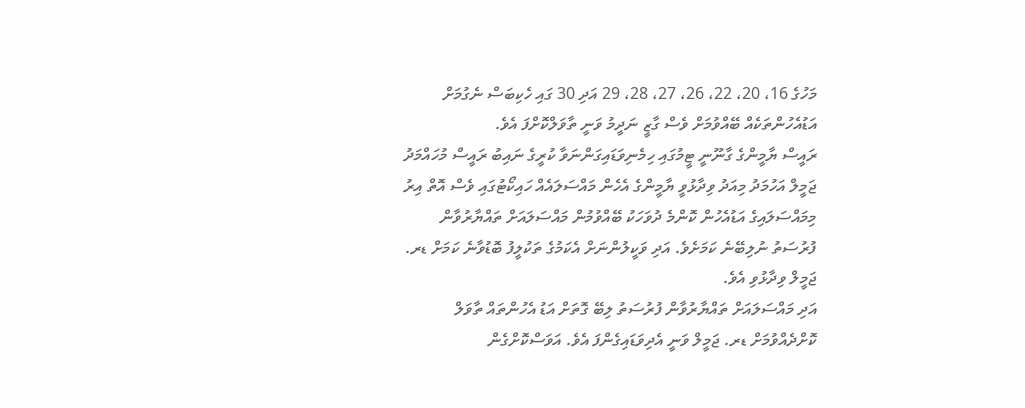މަހުގެ 16، 20، 22، 26، 27، 28، 29 އަދި 30 ގައި ހެކިބަސް ނެގުމަށް އަޑުއެހުންތަކެއް ބޭއްވުމަށް ވެސް ގާޒީ ނަދީމު ވަނީ ތާވަލްކޮށްފަ އެވެ.
ރައީސް ޔާމީންގެ ގާނޫނީ ޓީމުގައި ހިމެނިވަޑައިގަންނަވާ ކުރީގެ ނައިބު ރައީސް މުހައްމަދު ޖަމީލް އަހުމަދު މިއަދު ވިދާޅުވީ ޔާމީންގެ އެހެން މައްސަލައެއް ހައިކޯޓުގައި ވެސް އޮތް އިރު މިމައްސަލައިގެ އަޑުއެހުން ކޮންމެ ދުވަހަކު ބޭއްވުމުން މައްސަލައަށް ތައްޔާރުވާން ފުރުސަތު ނުލިބޭނެ ކަމަށެވެ. އަދި ވަކީލުންނަށް އެކަމުގެ ތަކުލީފު ބޮޑުވާނެ ކަމަށް ޑރ. ޖަމީލް ވިދާޅުވި އެވެ.
އަދި މައްސަލައަށް ތައްޔާރުވާން ފުރުސަތު ލިބޭ ގޮތަށް އަޑު އެހުންތައް ތާވަލް ކޮށްދެއްވުމަށް ޑރ. ޖަމީލް ވަނީ އެދިވަޑައިގެންފަ އެވެ. އަވަސްކޮށްގެން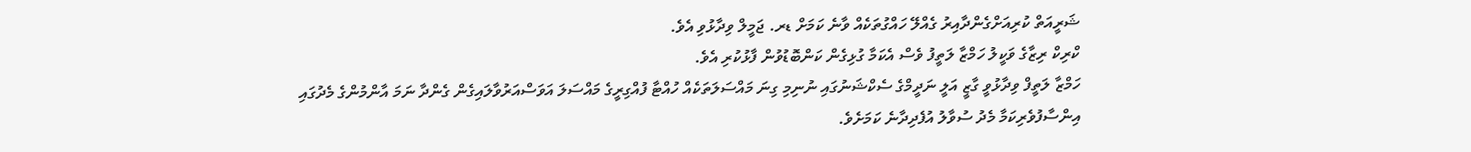ޝަރީއަތް ކުރިއަށްގެންދާއިރު ގެއްލޭ ހައްގުތަކެއް ވާނެ ކަމަށް ޑރ. ޖަމީލް ވިދާޅުވި އެވެ.
ކްރިކް ރިޒާގެ ވަކީލު ހަމްޒާ ލަތީފު ވެސް އެކަމާ ގުޅިގެން ކަންބޮޑުވުން ފާޅުކުރި އެވެ.
ހަމްޒާ ލަތީފް ވިދާޅުވީ ގާޒީ އަލީ ނަދީމްގެ ސެކްޝަނުގައި ނުނިމި ގިނަ މައްސަލަތަކެއް ހުއްޓާ ފުއްގިރީގެ މައްސަލަ އަވަސްއަރުވާލައިގެން ގެންދާ ނަމަ އާންމުންގެ މެދުގައި އިންސާފުވެރިކަމާ މެދު ސުވާލު އުފެދިދާނެ ކަމަށެވެ.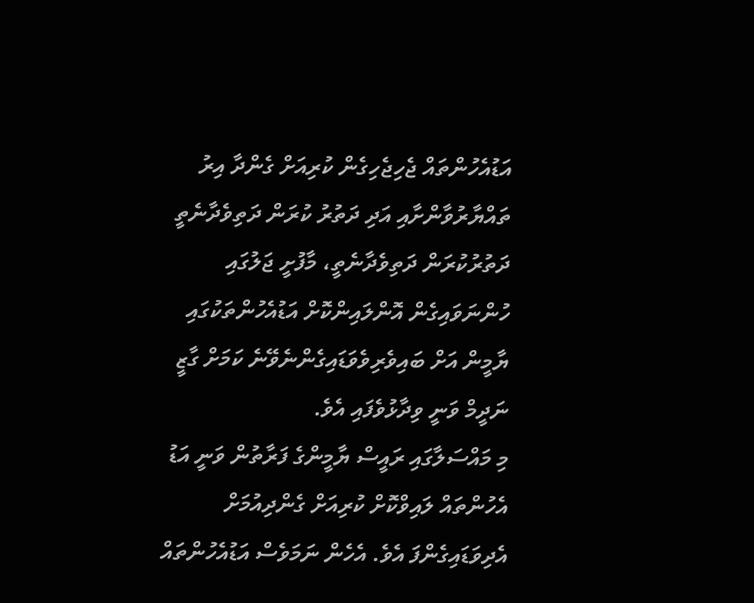އަޑުއެހުންތައް ޖެހިޖެހިގެން ކުރިއަށް ގެންދާ އިރު ތައްޔާރުވާންށާއި އަދި ދަތުރު ކުރަން ދަތިވެދާނެތީ ދަތުރުކުރަން ދަތިވެދާނެތީ، މާފުށީ ޖަލުގައި ހުންނަވައިގެން އޮންލައިންކޮށް އަޑުއެހުންތަކުގައި ޔާމީން އަށް ބައިވެރިވެވަޑައިގެންނެވޭނެ ކަމަށް ގާޒީ ނަދީމް ވަނީ ވިދާޅުވެފައި އެވެ.
މި މައްސަލާގައި ރައީސް ޔާމީންގެ ފަރާތުން ވަނީ އަޑު އެހުންތައް ލައިވްކޮށް ކުރިއަށް ގެންދިއުމަށް އެދިވަޑައިގެންފަ އެވެ. އެހެން ނަމަވެސް އަޑުއެހުންތައް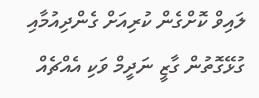ލައިވް ކޮށްގެން ކުރިއަށް ގެންދިއުމާއި ގުޅޭގޮތުން ގާޒީ ނަދީމް ވަކި އެއްޗެއް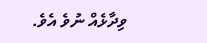ވިދާޅެއް ނުވެ އެވެ.